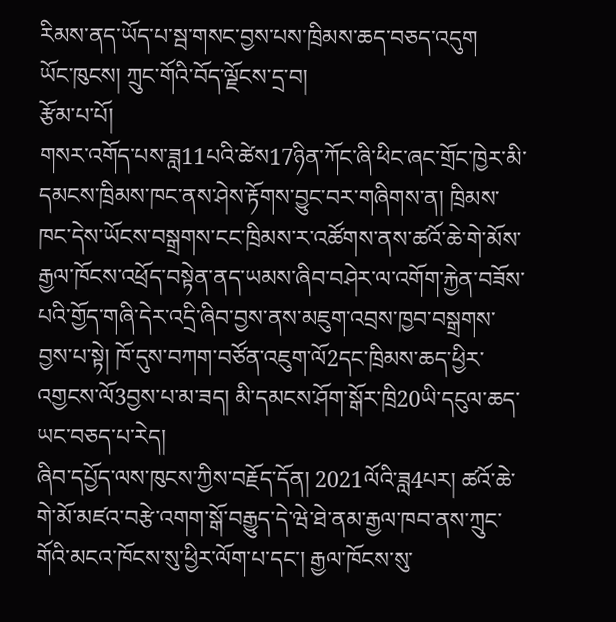རིམས་ནད་ཡོད་པ་སྦ་གསང་བྱས་པས་ཁྲིམས་ཆད་བཅད་འདུག
ཡོང་ཁུངས། ཀྲུང་གོའི་བོད་ལྗོངས་དྲ་བ།
རྩོམ་པ་པོ།
གསར་འགོད་པས་ཟླ11པའི་ཚེས17ཉིན་ཀོང་ཞི་ཕིང་ཞང་གྲོང་ཁྱེར་མི་དམངས་ཁྲིམས་ཁང་ནས་ཤེས་རྟོགས་བྱུང་བར་གཞིགས་ན། ཁྲིམས་ཁང་དེས་ཡོངས་བསྒྲགས་ངང་ཁྲིམས་ར་འཚོགས་ནས་ཚའོ་ཆེ་གེ་མོས་རྒྱལ་ཁོངས་འཕྲོད་བསྟེན་ནད་ཡམས་ཞིབ་བཤེར་ལ་འགོག་རྐྱེན་བཟོས་པའི་གྱོད་གཞི་དེར་འདྲི་ཞིབ་བྱས་ནས་མཇུག་འབྲས་ཁྱབ་བསྒྲགས་བྱས་པ་སྟེ། ཁོ་དུས་བཀག་བཙོན་འཇུག་ལོ2དང་ཁྲིམས་ཆད་ཕྱིར་འགྱངས་ལོ3བྱས་པ་མ་ཟད། མི་དམངས་ཤོག་སྒོར་ཁྲི20ཡི་དངུལ་ཆད་ཡང་བཅད་པ་རེད།
ཞིབ་དཔྱོད་ལས་ཁུངས་ཀྱིས་བརྗོད་དོན། 2021ལོའི་ཟླ4པར། ཚའོ་ཆེ་གེ་མོ་མཛའ་བརྩེ་འགག་སྒོ་བརྒྱུད་དེ་ཝེ་ཐེ་ནམ་རྒྱལ་ཁབ་ནས་ཀྲུང་གོའི་མངའ་ཁོངས་སུ་ཕྱིར་ལོག་པ་དང་། རྒྱལ་ཁོངས་སུ་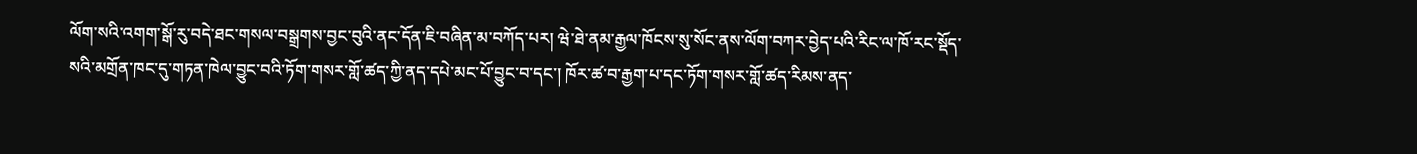ལོག་སའི་འགག་སྒོ་རུ་བདེ་ཐང་གསལ་བསྒྲགས་བྱང་བུའི་ནང་དོན་ཇི་བཞིན་མ་བཀོད་པར། ཝེ་ཐེ་ནམ་རྒྱལ་ཁོངས་སུ་སོང་ནས་ལོག་བཀར་བྱེད་པའི་རིང་ལ་ཁོ་རང་སྡོད་སའི་མགྲོན་ཁང་དུ་གཏན་ཁེལ་བྱུང་བའི་ཏོག་གསར་གློ་ཚད་ཀྱི་ནད་དཔེ་མང་པོ་བྱུང་བ་དང་། ཁོར་ཚ་བ་རྒྱག་པ་དང་ཏོག་གསར་གློ་ཚད་རིམས་ནད་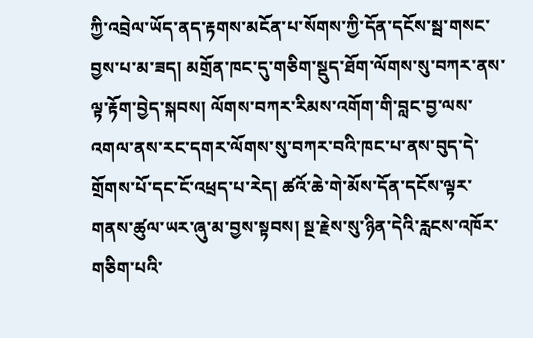ཀྱི་འབྲེལ་ཡོད་ནད་རྟགས་མངོན་པ་སོགས་ཀྱི་དོན་དངོས་སྦ་གསང་བྱས་པ་མ་ཟད། མགྲོན་ཁང་དུ་གཅིག་སྡུད་ཐོག་ལོགས་སུ་བཀར་ནས་ལྟ་རྟོག་བྱེད་སྐབས། ལོགས་བཀར་རིམས་འགོག་གི་བླང་བྱ་ལས་འགལ་ནས་རང་དགར་ལོགས་སུ་བཀར་བའི་ཁང་པ་ནས་བུད་དེ་གྲོགས་པོ་དང་ངོ་འཕྲད་པ་རེད། ཚའོ་ཆེ་གེ་མོས་དོན་དངོས་ལྟར་གནས་ཚུལ་ཡར་ཞུ་མ་བྱས་སྟབས། སྔ་རྗེས་སུ་ཉིན་དེའི་རླངས་འཁོར་གཅིག་པའི་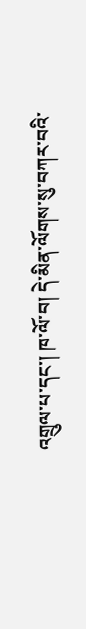འགྲུལ་པ་དང་། ཁ་ལོ་བ། དེ་མིན་ལོགས་སུ་བཀར་བའི་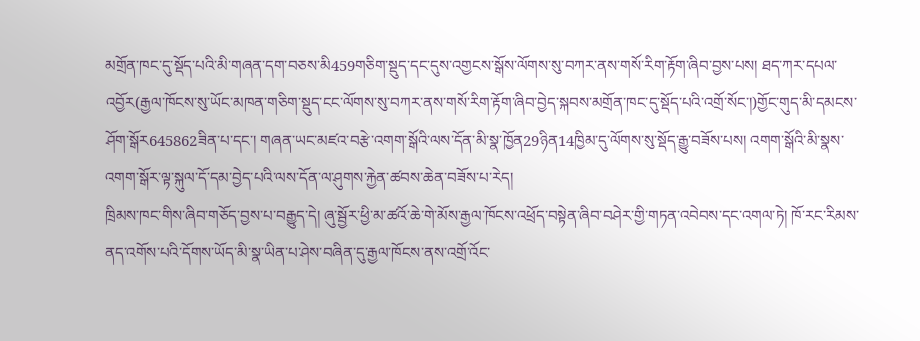མགྲོན་ཁང་དུ་སྡོད་པའི་མི་གཞན་དག་བཅས་མི459གཅིག་སྡུད་དང་དུས་འགྱངས་སྒོས་ལོགས་སུ་བཀར་ནས་གསོ་རིག་རྟོག་ཞིབ་བྱས་པས། ཐད་ཀར་དཔལ་འབྱོར(རྒྱལ་ཁོངས་སུ་ཡོང་མཁན་གཅིག་སྡུད་ངང་ལོགས་སུ་བཀར་ནས་གསོ་རིག་རྟོག་ཞིབ་བྱེད་སྐབས་མགྲོན་ཁང་དུ་སྡོད་པའི་འགྲོ་སོང་།)གྱོང་གུད་མི་དམངས་ཤོག་སྒོར645862ཟིན་པ་དང་། གཞན་ཡང་མཛའ་བརྩེ་འགག་སྒོའི་ལས་དོན་མི་སྣ་ཁྱོན29ཉིན14ཁྱིམ་དུ་ལོགས་སུ་སྡོད་རྒྱུ་བཟོས་པས། འགག་སྒོའི་མི་སྣས་འགག་སྒོར་ལྟ་སྐུལ་དོ་དམ་བྱེད་པའི་ལས་དོན་ལ་ཤུགས་རྐྱེན་ཚབས་ཆེན་བཟོས་པ་རེད།
ཁྲིམས་ཁང་གིས་ཞིབ་གཅོད་བྱས་པ་བརྒྱུད་དེ། ཞུ་སྦྱོར་ཕྱི་མ་ཚའོ་ཆེ་གེ་མོས་རྒྱལ་ཁོངས་འཕྲོད་བསྟེན་ཞིབ་བཤེར་གྱི་གཏན་འབེབས་དང་འགལ་ཏེ། ཁོ་རང་རིམས་ནད་འགོས་པའི་དོགས་ཡོད་མི་སྣ་ཡིན་པ་ཤེས་བཞིན་དུ་རྒྱལ་ཁོངས་ནས་འགྲོ་འོང་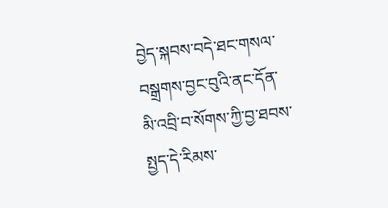བྱེད་སྐབས་བདེ་ཐང་གསལ་བསྒྲགས་བྱང་བུའི་ནང་དོན་མི་འབྲི་བ་སོགས་ཀྱི་བྱ་ཐབས་སྤྱད་དེ་རིམས་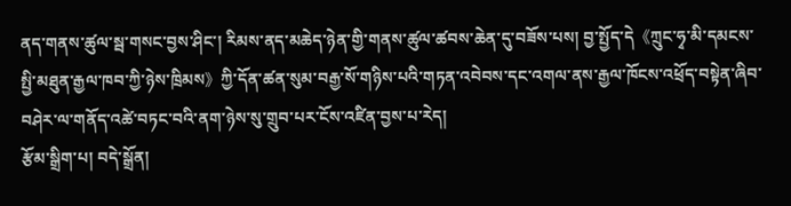ནད་གནས་ཚུལ་སྦ་གསང་བྱས་ཤིང་། རིམས་ནད་མཆེད་ཉེན་གྱི་གནས་ཚུལ་ཚབས་ཆེན་དུ་བཟོས་པས། བྱ་སྤྱོད་དེ《ཀྲུང་ཧྭ་མི་དམངས་སྤྱི་མཐུན་རྒྱལ་ཁབ་ཀྱི་ཉེས་ཁྲིམས》ཀྱི་དོན་ཚན་སུམ་བརྒྱ་སོ་གཉིས་པའི་གཏན་འབེབས་དང་འགལ་ནས་རྒྱལ་ཁོངས་འཕྲོད་བསྟེན་ཞིབ་བཤེར་ལ་གནོད་འཚེ་བཏང་བའི་ནག་ཉེས་སུ་གྲུབ་པར་ངོས་འཛིན་བྱས་པ་རེད།
རྩོམ་སྒྲིག་པ། བདེ་སྒྲོན།